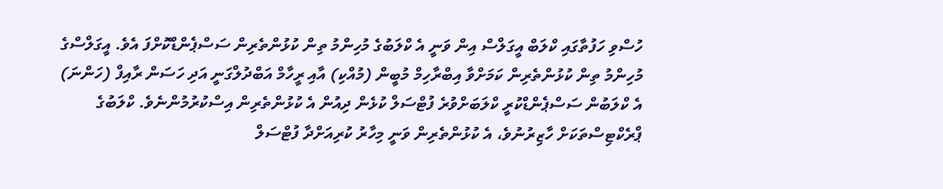ހުސްވި ހަފުތާގައި ކްލަބް އީގަލްސް އިން ވަނީ އެ ކްލަބުގެ މުހިންމު ތިން ކުޅުންތެރިން ސަސްޕެންޑްކޮށްފަ އެވެ. އީގަލްސްގެ މުހިންމު ތިން ކުޅުންތެރިން ކަމަށްވާ އިބްރާހިމް މުބީން (މުއްކި) އާއި ރީހާމް އަބްދުލްގަނީ އަދި ހަސަން ރާއިފް (ހަންނަ) އެ ކްލަބުން ސަސްޕެންޑްކުރީ ކްލަބަށްވުރެ ފުޓްސަލް ކުޅެން ދިއުން އެ ކުޅުންތެރިން އިސްކުރުމުންނެވެ. ކްލަބުގެ ޕްރެކްޓިސްތަކަށް ހާޒިރުނުވެ، އެ ކުޅުންތެރިން ވަނީ މިހާރު ކުރިއަށްދާ ފުޓްސަލް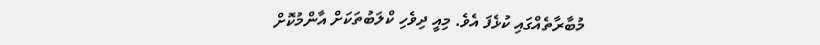މުބާރާތެއްގައި ކުޅެފަ އެވެ. މިއީ ދިވެހި ކްލަބުތަކަށް އާންމުކޮށް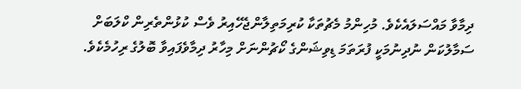ދިމާވާ މައްސަލައެކެވެ. މުހިންމު މެޗުތަކާ ކުރިމަތިލާންޖެހޭއިރު ވެސް ކުޅުންތެރިން ކްލަބަށް ސަމާލުކަން ނުދިނުމަކީ ފުރަތަމަ ޑިވިޝަންގެ ކޯޗުންނަށް މިހާރު ދިމާވެފައިވާ ބޮލުގެ ރިހުމެކެވެ.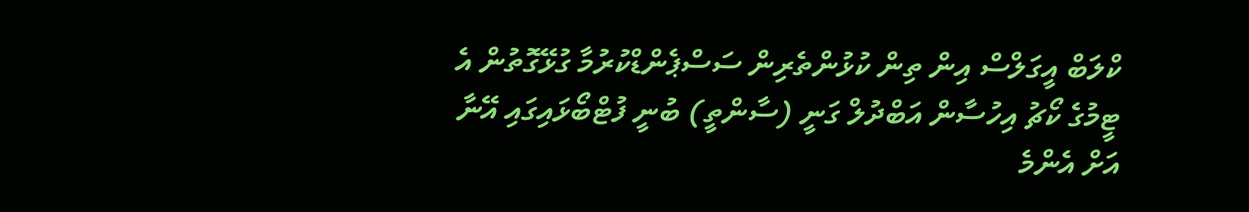ކްލަބް އީގަލްސް އިން ތިން ކުޅުންތެރިން ސަސްޕެންޑްކުރުމާ ގުޅޭގޮތުން އެ ޓީމުގެ ކޯޗު އިހުސާން އަބްދުލް ގަނީ (ސާންތީ) ބުނީ ފުޓްބޯޅައިގައި އޭނާ އަށް އެންމެ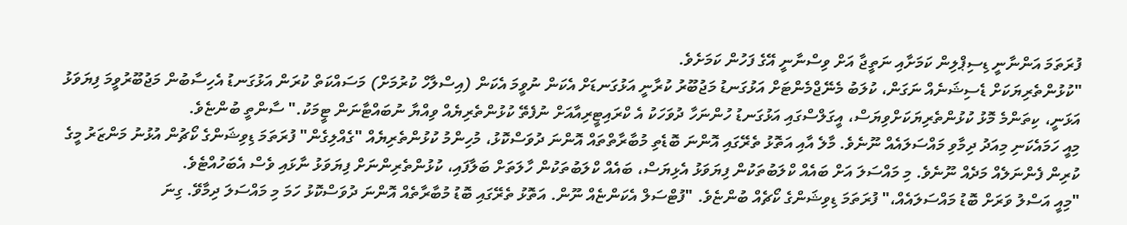ފުރަތަމަ އަންނާނީ ޑިސިޕްލިން ކަމަށާއި ނަތީޖާ އަށް ވިސްނާނީ އޭގެ ފަހުން ކަމަށެވެ.
"ކުޅުންތެރިޔަކަށް ޑެސިޝަނެއް ނަގަން، ކުލަބު މެނޭޖްމެންޓަށް އަޅުގަނޑު މަޖުބޫރު ކުރާނީ އަޅުގަނޑަށް އެކަން ނުވީމަ އެކަން (އިސްލާހް ކުރުމަށް) މަސައްކަތް ކުރަން އަޅުގަނޑު އެހިސާބުން މަޖުބޫރުވީމަ ފިޔަވަޅު އަޅަނީ، ކިތަންމެ މޮޅު ކުޅުންތެރިޔަކަށްވިޔަސް، އީގަލްސްގައި އަޅުގަނޑު ހުންނަހާ ދުވަހަކު އެ ކްރައިޓީރިއާއަށް ނުފެތޭ ކުޅުންތެރިޔެއް ވިއްޔާ ނުބައްޓާނަން ޓީމަކު." ސާންތީ ބުންޏެވެ.
މިއީ ހަމައެކަނި މިއަދު ދިމާވި މައްސަލައެއް ނޫނެވެ. މާލެ އާއި އަތޮޅު ތެރޭގައި އޮންނަ ބޮޑެތި މުބާރާތްތައް އޮންނަ ދުވަސްކޮޅު، މުހިންމު ކުޅުންތެރިޔެއް "ގެއްލިގެން" ފުރަތަމަ ޑިވިޝަންގެ ކޯޗުން އުޅުނު މަންޒަރު މީގެ ކުރިން ފެންނަލެއް މަދެއް ނޫނެވެ. މި މައްސަލަ އަށް ބައެއް ކްލަބުތަކުން ފިޔަވަޅު އެޅިޔަސް، ބައެއް ކްލަބުތަކުން ހާލަތަށް ބަލާފައި، ކުޅުންތެރިންނަށް ފިޔަވަޅު ނާޅައި ވެސް އެބަހުއްޓެވެ.
"މިއީ އަސްލު ވަރަށް ބޮޑު މައްސަލައެއް،" ފުރަތަމަ ޑިވިޝަންގެ ކޯޗެއް ބުންޏެވެ. "ފުޓްސަލް އެކަންޏެއް ނޫން. އަތޮޅު ތެރޭގައި ބޮޑު މުބާރާތެއް އޮންނަ ދުވަސްކޮޅު ހަމަ މި މައްސަލަ ދިމާވޭ. ގިނަ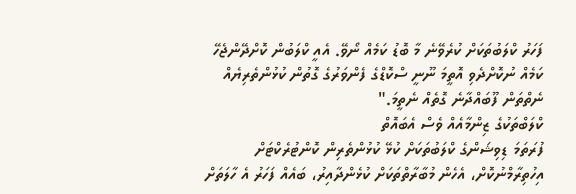ފަހަރު ކްލަބުތަކަށް ކުރެވޭނެ މާ ބޮޑު ކަމެއް ނޯވޭ. އެއީ ކްލަބުން ކޮށްދޭންޖެހޭ ކަމެއް ނުކޮށްދެވި އޮތީމަ ނޫނީ ސްކޮޑްގެ ފެންވަރުގެ ގޮތުން ކުޅުންތެރިޔެއް ނެތްތަން ފޫބައްދާނެ ގޮތެއް ނެތީމަ."
ކްލަބްތަކުގެ ޒިންމާއެއް ވެސް އެބައޮތް
ފުރަތަމަ ޑިވިޝަންގެ ކްލަބުތަކަށް ކުޅޭ ކުޅުންތެރިން ކޮންޓުރެކްޓަށް އިހުތިރާމްނުކޮށް، އެހެން މުބާރާތްތަކަށް ކުޅެންދާއިރު، ބައެއް ފަހަރު އެ ހާލަތަށް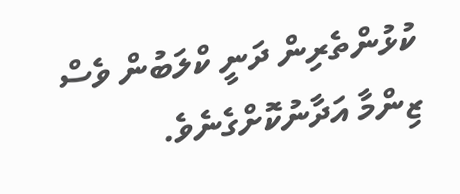ކުޅުންތެރިން ދަނީ ކްލަބުން ވެސް ޒިންމާ އަދާނުކޮށްގެނެވެ.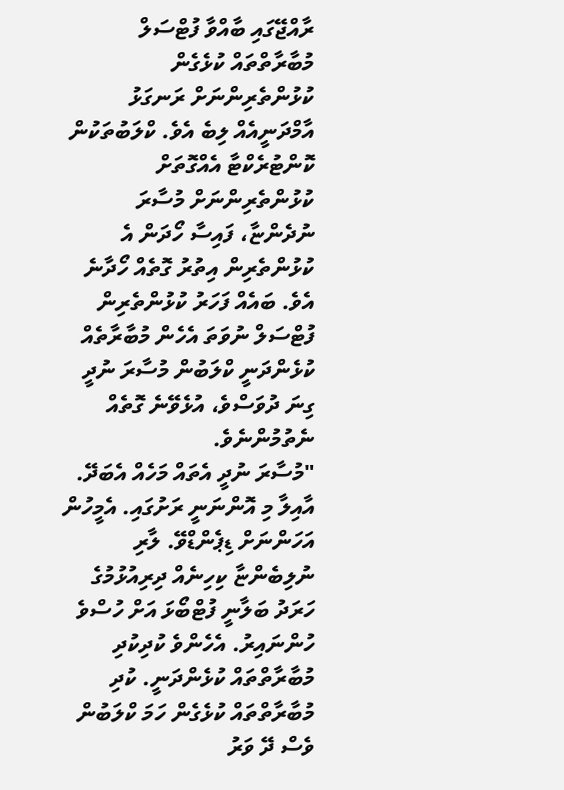ރާއްޖޭގައި ބާއްވާ ފުޓްސަލް މުބާރާތްތައް ކުޅެގެން ކުޅުންތެރިންނަށް ރަނގަޅު އާމްދަނީއެއް ލިބެ އެވެ. ކްލަބުތަކުން ކޮންޓުރެކްޓާ އެއްގޮތަށް ކުޅުންތެރިންނަށް މުސާރަ ނުދެންޏާ، ފައިސާ ހޯދަން އެ ކުޅުންތެރިން އިތުރު ގޮތެއް ހޯދާނެ އެވެ. ބައެއް ފަހަރު ކުޅުންތެރިން ފުޓްސަލް ނުވަތަ އެހެން މުބާރާތެއް ކުޅެންދަނީ ކްލަބުން މުސާރަ ނުދީ ގިނަ ދުވަސްވެ، އުޅެވޭނެ ގޮތެއް ނެތުމުންނެވެ.
"މުސާރަ ނުދީ އެތައް މަހެއް އެބަދޭ. އާއިލާ މި އޮންނަނީ ރަށުގައި. އެމީހުން އަހަންނަށް ޑިޕެންޑްވޭ. ލާރި ނުލިބެންޏާ ކިހިނެއް ދިރިއުޅުމުގެ ހަރަދު ބަލާނީ ފުޓްބޯޅަ އަށް ހުސްވެ ހުންނައިރު. އެހެންވެ ކުދިކުދި މުބާރާތްތައް ކުޅެންދަނީ. ކުދި މުބާރާތްތައް ކުޅެގެން ހަމަ ކްލަބުން ވެސް ދޭ ވަރު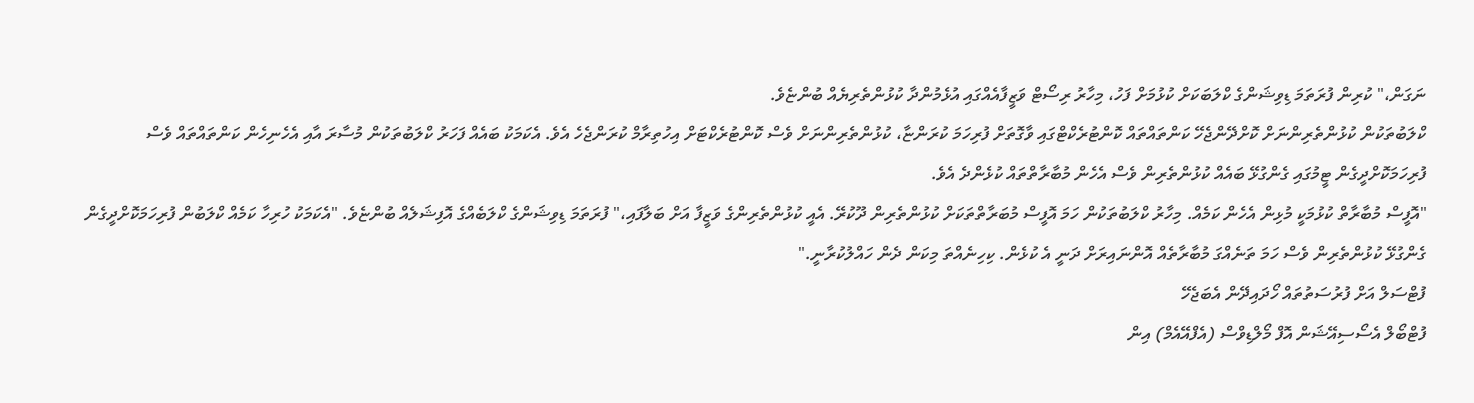ނަގަން،" ކުރިން ފުރަތަމަ ޑިވިޝަންގެ ކްލަބަކަށް ކުޅުމަށް ފަހު، މިހާރު ރިސޯޓް ވަޒީފާއެއްގައި އުޅެމުންދާ ކުޅުންތެރިޔެއް ބުންޏެވެ.
ކްލަބުތަކުން ކުޅުންތެރިންނަށް ކޮށްދޭންޖެހޭ ކަންތައްތައް ކޮންޓުރެކްޓްގައި ވާގޮތަށް ފުރިހަމަ ކުރަންޏާ، ކުޅުންތެރިންނަށް ވެސް ކޮންޓުރެކްޓަށް އިހުތިރާމް ކުރަންޖެހެ އެވެ. އެކަމަކު ބައެއް ފަހަރު ކްލަބުތަކުން މުސާރަ އާއި އެހެނިހެން ކަންތައްތައް ވެސް ފުރިހަމަކޮށްދީގެން ޓީމުގައި ގެންގުޅޭ ބައެއް ކުޅުންތެރިން ވެސް އެހެން މުބާރާތްތައް ކުޅެންދެ އެވެ.
"އޮފީސް މުބާރާތް ކުޅުމަކީ މުޅިން އެހެން ކަމެއް. މިހާރު ކްލަބުތަކުން ހަމަ އޮފީސް މުބަރާތްތަކަށް ކުޅުންތެރިން ދޫކުރޭ. އެއީ ކުޅުންތެރިންގެ ވަޒީފާ އަށް ބަލާފައި،" ފުރަތަމަ ޑިވިޝަންގެ ކްލަބެއްގެ އޮފިޝަލެއް ބުންޏެވެ. "އެކަމަކު ހުރިހާ ކަމެއް ކްލަބުން ފުރިހަމަކޮށްދީގެން ގެންގުޅޭ ކުޅުންތެރިން ވެސް ހަމަ ތަނެއްގަ މުބާރާތެއް އޮންނައިރަށް ދަނީ އެ ކުޅެން. ކިހިނެއްތަ މިކަން ދެން ހައްލުކުރާނީ."
ފުޓްސަލް އަށް ފުރުސަތުތައް ހޯދައިދޭން އެބަޖެހޭ
ފުޓްބޯލް އެސޯސިއޭޝަން އޮފް މޯލްޑިވްސް (އެފްއޭއެމް) އިން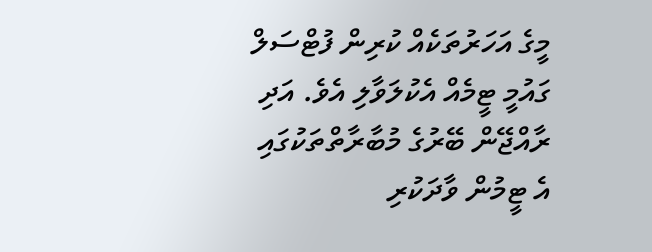މީގެ އަހަރުތަކެއް ކުރިން ފުޓްސަލް ގައުމީ ޓީމެއް އެކުލަވާލި އެވެ. އަދި ރާއްޖޭން ބޭރުގެ މުބާރާތްތަކުގައި އެ ޓީމުން ވާދަކުރި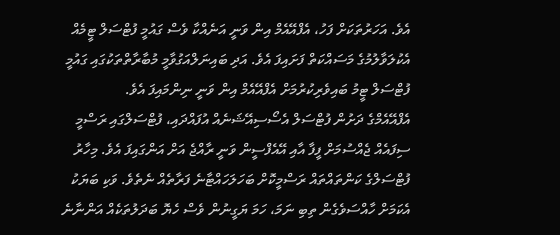އެވެ. އަހަރުތަކަށް ފަހު، އެފްއޭއެމް އިން ވަނީ އަނެއްކާ ވެސް ގައުމީ ފުޓްސަލް ޓީމެއް އެކުލަވާލުމުގެ މަސައްކަތް ފަށައިފަ އެވެ. އަދި ބައިނަލްއަގުވާމީ މުބާރާތްތަކުގައި ގައުމީ ފުޓްސަލް ޓީމު ބައިވެރިކުރުމަށް އެފްއޭއެމް އިން ވަނީ ނިންމައިފަ އެވެ.
އެފްއޭއެމްގެ ދަށުން ފުޓްސަލް އެސޯސިއޭޝަނެއް އުފައްދައި، ފުޓްސަލްގައި ރަސްމީ ސިފައެއް ޖެއްސުމަށް ފީފާ އާއި އޭއެފްސީން ވަނީ ރާއްޖެ އަށް އަންގައިފަ އެވެ. މިހާރު ފުޓްސަލްގެ ކަންތައްތައް ރަސްމީކޮށް ބަހަލަހައްޓާނެ ފަރާތެއް ނެތެވެ. ވަކި ބަޔަކު އެކަމަށް ހާއްސަވެގެން ތިބި ނަމަ، ހަމަ ޔަގީނުން ވެސް ހެޔޮ ބަދަލުތަކެއް އަންނާނެ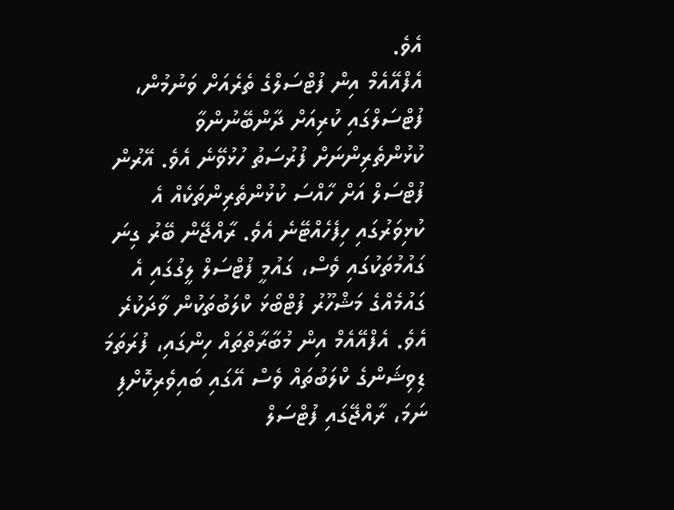އެވެ.
އެފްއޭއެމް އިން ފުޓްސަލްގެ ތެރެއަށް ވަނުމުން، ފުޓްސަލްގައި ކުރިއަށް ދާންބޭނުންވާ ކުޅުންތެރިންނަށް ފުރުސަތު ހުޅުވޭނެ އެވެ. އޭރުން ފުޓްސަލް އަށް ހާއްސަ ކުޅުންތެރިންތަކެއް އެ ކުޅިވަރުގައި ހިފެހެއްޓޭނެ އެވެ. ރާއްޖޭން ބޭރު ގިނަ ގައުމުތަކުގައި ވެސް، ގައުމީ ފުޓްސަލް ލީގުގައި އެ ގައުމެއްގެ މަޝްހޫރު ފުޓްބޯޅަ ކްލަބުތަކުން ވާދަކުރެ އެވެ. އެފްއޭއެމް އިން މުބާރާތްތައް ހިންގައި، ފުރަތަމަ ޑިވިޝަންގެ ކްލަބުތައް ވެސް އޭގައި ބައިވެރިކޮށްފި ނަމަ، ރާއްޖޭގައި ފުޓްސަލް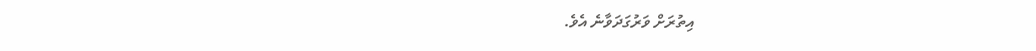އިތުރަށް ވަރުގަދަވާނެ އެވެ.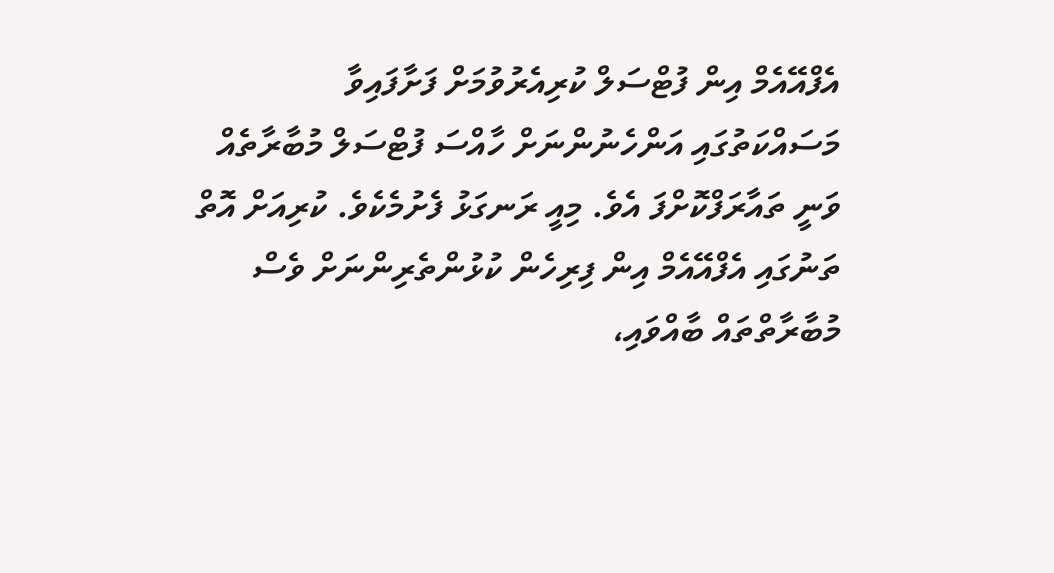އެފްއޭއެމް އިން ފުޓްސަލް ކުރިއެރުވުމަށް ފަށާފައިވާ މަސައްކަތުގައި އަންހެނުންނަށް ހާއްސަ ފުޓްސަލް މުބާރާތެއް ވަނީ ތައާރަފްކޮށްފަ އެވެ. މިއީ ރަނގަޅު ފެށުމެކެވެ. ކުރިއަށް އޮތް ތަނުގައި އެފްއޭއެމް އިން ފިރިހެން ކުޅުންތެރިންނަށް ވެސް މުބާރާތްތައް ބާއްވައި،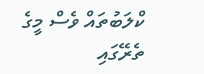ކްލަބުތައް ވެސް މީގެ ތެރޭގައި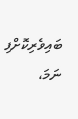ބައިވެރިކޮށްފި ނަމަ،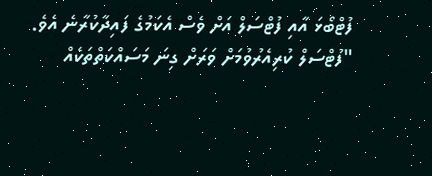ފުޓްބޯޅަ އާއި ފުޓްސަލް އަށް ވެސް އެކަމުގެ ފައިދާކުރާނެ އެވެ.
"ފުޓްސަލް ކުރިއެރުވުމަށް ވަރަށް ގިނަ މަސައްކަތްތަކެއް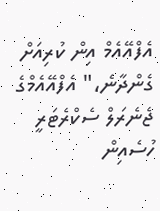އެފްއޭއެމް އިން ކުރިއަށް ގެންދާނެ،" އެފްއޭއެމްގެ ޖެނެރަލް ސެކްރެޓަރީ ހުސެއިން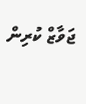ޖަވާޒް ކުރިން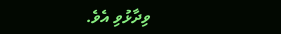ވިދާޅުވި އެވެ.